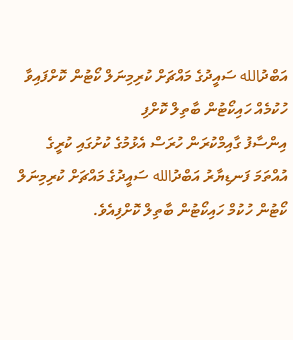އަބްދުالله ސައީދުގެ މައްޗަށް ކުރިމިނަލް ކޯޓުން ކޮށްފައިވާ ހުކުމެއް ހައިކޯޓުން ބާތިލް ކޮށްފި
އިންސާފު ގާއިމްކުރަން ހުރަސް އެޅުމުގެ ކުށުގައި ކުރީގެ އުއްތަމަ ފަނޑިޔާރު އަބްދުالله ސައީދުގެ މައްޗަށް ކުރިމިނަލް ކޯޓުން ހުކުމް ހައިކޯޓުން ބާތިލް ކޮށްފިއެވެ.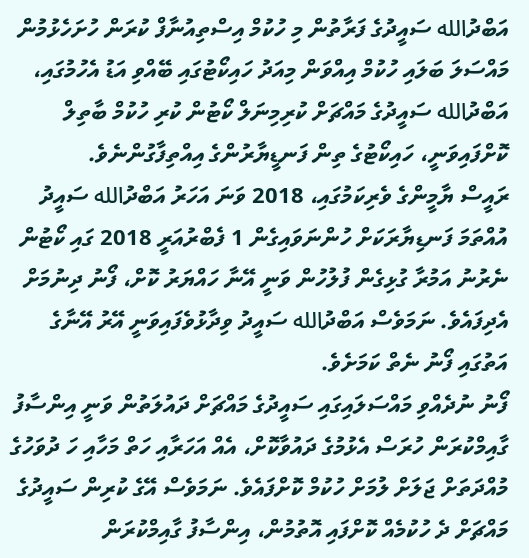އަބްދުالله ސައީދުގެ ފަރާތުން މި ހުކުމް އިސްތިއުނާފް ކުރަން ހުށަހެޅުމުން މައްސަލަ ބަލައި ހުކުމް އިއްވަން މިއަދު ހައިކޯޓުގައި ބޭއްވި އަޑު އެހުމުގައި، އަބްދުالله ސައީދުގެ މައްޗަށް ކުރިމިނަލް ކޯޓުން ކުރި ހުކުމް ބާތިލް ކޮށްފައިވަނީ، ހައިކޯޓުގެ ތިން ފަނޑީޔާރުންގެ އިއްތިފާގުންނެވެ.
ރައީސް ޔާމީންގެ ވެރިކަމުގައި، 2018 ވަނަ އަހަރު އަބްދުالله ސައީދު އުއްތަމަ ފަނޑިޔާރަކަށް ހުންނަވައިގެން 1 ފެބްރުއަރީ 2018 ގައި ކޯޓުން ނެރުނު އަމުރާ ގުޅިގެން ފުލުހުން ވަނީ އޭނާ ހައްޔަރު ކޮށް، ފޯނު ދިނުމަށް އެދިފައެވެ. ނަމަވެސް އަބްދުالله ސައީދު ވިދާޅުވެފައިވަނީ އޭރު އޭނާގެ އަތުގައި ފޯނު ނެތް ކަމަށެވެ.
ފޯނު ނުދެއްވި މައްސަލައިގައި ސައީދުގެ މައްޗަށް ދައުލަތުން ވަނީ އިންސާފު ގާއިމްކުރަން ހުރަސް އެޅުމުގެ ދައުވާކޮށް، އެއް އަހަރާއި ހަތް މަހާއި ހަ ދުވަހުގެ މުއްދަތަށް ޖަލަށް ލުމަށް ހުކުމް ކޮށްފައެވެ. ނަމަވެސް އޭގެ ކުރިން ސައީދުގެ މައްޗަށް ދެ ހުކުމެއް ކޮށްފައި އޮތުމުން، އިންސާފު ގާއިމްކުރަން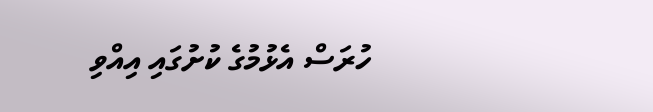ހުރަސް އެޅުމުގެ ކުށުގައި އިއްވި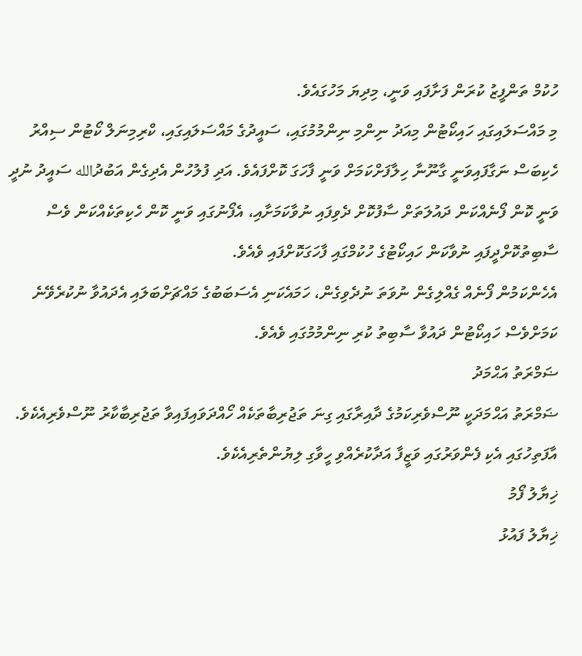ހުކުމް ތަންފީޒު ކުރަން ފަށާފައި ވަނީ، މިދިޔަ މަހުގައެވެ.
މި މައްސަލައިގައި ހައިކޯޓުން މިއަދު ނިންމި ނިންމުމުގައި، ސައީދުގެ މައްސަލައިގައި، ކްރިމިނަލް ކޯޓުން ސިއްރު ހެކިބަސް ނަގާފައިވަނީ ގާނޫނާ ހިލާފަށްކަމަށް ވަނީ ފާހަގަ ކޮށްފައެވެ. އަދި ފުލުހުން އެދިގެން އަބުދުالله ސައީދު ނުދީ ވަނީ ކޮން ފޯނެއްކަން ދައުލަތަށް ސާފުކޮށް ދެވިފައި ނުވާކަމަށާއި، އެފޯނުގައި ވަނީ ކޮން ހެކިތަކެއްކަން ވެސް ސާބިތުކޮށްދީފައި ނުވާކަން ހައިކޯޓުގެ ހުކުމްގައި ފާހަގަކޮށްފައި ވެއެވެ.
އެހެންކަމުން ފޯނެއް ގެއްލިގެން ނުވަތަ ނުދެވިގެން، ހަމައެކަނި އެސަބަބުގެ މައްޗަށްބަލައި އެދައުވާ ނުކުރެވޭނެ ކަމަށްވެސް ހައިކޯޓުން ދައުވާ ސާބިތު ކުރި ނިންމުމުގައި ވެއެވެ.
ޟަމްރަތު އަޙްމަދު
ޟަމްރަތު އަޙްމަދަކީ ނޫސްވެރިކަމުގެ ދާއިރާގައި ގިނަ ތަޖުރިބާތަކެއް ހޯއްދަވައިފައިވާ ތަޖުރިބާކާރު ނޫސްވެރިއެކެވެ. އާފަތިހުގައި އެކި ފެންވަރުގައި ވަޒީފާ އަދާކުރެއްވި ހީވާގި ލިޔުންތެރިއެކެވެ.
ޚިޔާލު ފޯމު
ޚިޔާލު ފައުޅު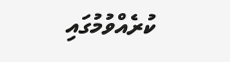ކުރެއްވުމުގައި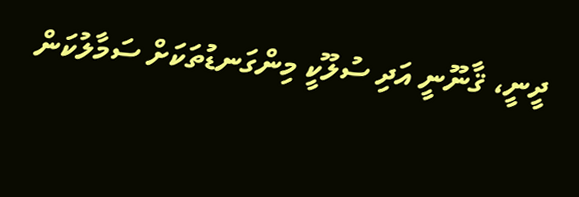ދީނީ، ޤާނޫނީ އަދި ސުލޫކީ މިންގަނޑުތަކަށް ސަމާލުކަން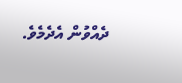ދެއްވުން އެދެމެވެ.